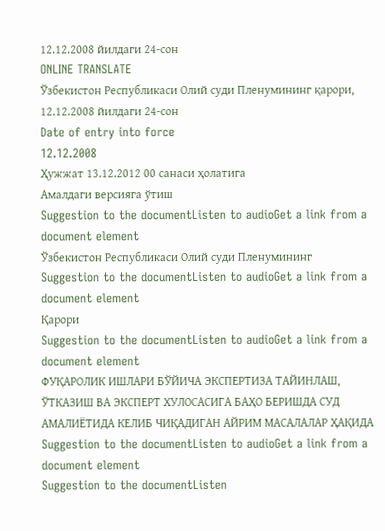12.12.2008 йилдаги 24-сон
ONLINE TRANSLATE
Ўзбекистон Республикаси Олий суди Пленумининг қарори, 12.12.2008 йилдаги 24-сон
Date of entry into force
12.12.2008
Ҳужжат 13.12.2012 00 санаси ҳолатига
Амалдаги версияга ўтиш
Suggestion to the documentListen to audioGet a link from a document element
Ўзбекистон Республикаси Олий суди Пленумининг
Suggestion to the documentListen to audioGet a link from a document element
Қарори
Suggestion to the documentListen to audioGet a link from a document element
ФУҚАРОЛИК ИШЛАРИ БЎЙИЧА ЭКСПЕРТИЗА ТАЙИНЛАШ, ЎТКАЗИШ ВА ЭКСПЕРТ ХУЛОСАСИГА БАҲО БЕРИШДА СУД АМАЛИЁТИДА КЕЛИБ ЧИҚАДИГАН АЙРИМ МАСАЛАЛАР ҲАҚИДА
Suggestion to the documentListen to audioGet a link from a document element
Suggestion to the documentListen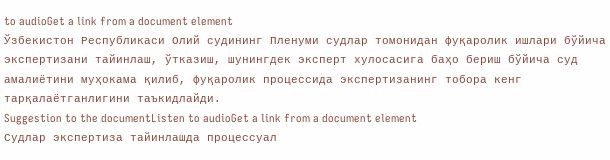to audioGet a link from a document element
Ўзбекистон Республикаси Олий судининг Пленуми судлар томонидан фуқаролик ишлари бўйича экспертизани тайинлаш, ўтказиш, шунингдек эксперт хулосасига баҳо бериш бўйича суд амалиётини муҳокама қилиб, фуқаролик процессида экспертизанинг тобора кенг тарқалаётганлигини таъкидлайди.
Suggestion to the documentListen to audioGet a link from a document element
Судлар экспертиза тайинлашда процессуал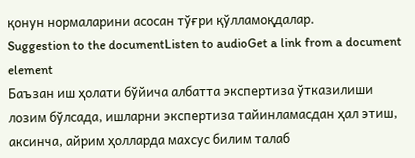қонун нормаларини асосан тўғри қўлламоқдалар.
Suggestion to the documentListen to audioGet a link from a document element
Баъзан иш ҳолати бўйича албатта экспертиза ўтказилиши лозим бўлсада, ишларни экспертиза тайинламасдан ҳал этиш, аксинча, айрим ҳолларда махсус билим талаб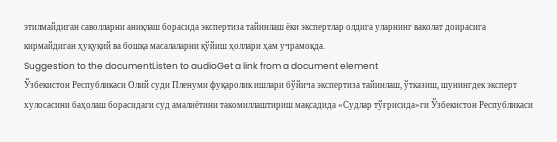этилмайдиган саволларни аниқлаш борасида экспертиза тайинлаш ёки экспертлар олдига уларнинг ваколат доирасига кирмайдиган ҳуқуқий ва бошқа масалаларни қўйиш ҳоллари ҳам учрамоқда.
Suggestion to the documentListen to audioGet a link from a document element
Ўзбекистон Республикаси Олий суди Пленуми фуқаролик ишлари бўйича экспертиза тайинлаш, ўтказиш, шунингдек эксперт хулосасини баҳолаш борасидаги суд амалиётини такомиллаштириш мақсадида «Судлар тўғрисида»ги Ўзбекистон Республикаси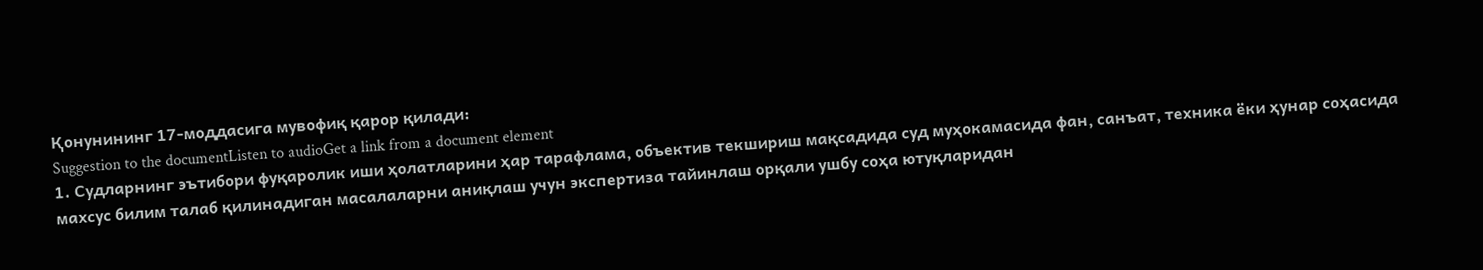Қонунининг 17-моддасига мувофиқ қарор қилади:
Suggestion to the documentListen to audioGet a link from a document element
1. Судларнинг эътибори фуқаролик иши ҳолатларини ҳар тарафлама, объектив текшириш мақсадида суд муҳокамасида фан, санъат, техника ёки ҳунар соҳасида махсус билим талаб қилинадиган масалаларни аниқлаш учун экспертиза тайинлаш орқали ушбу соҳа ютуқларидан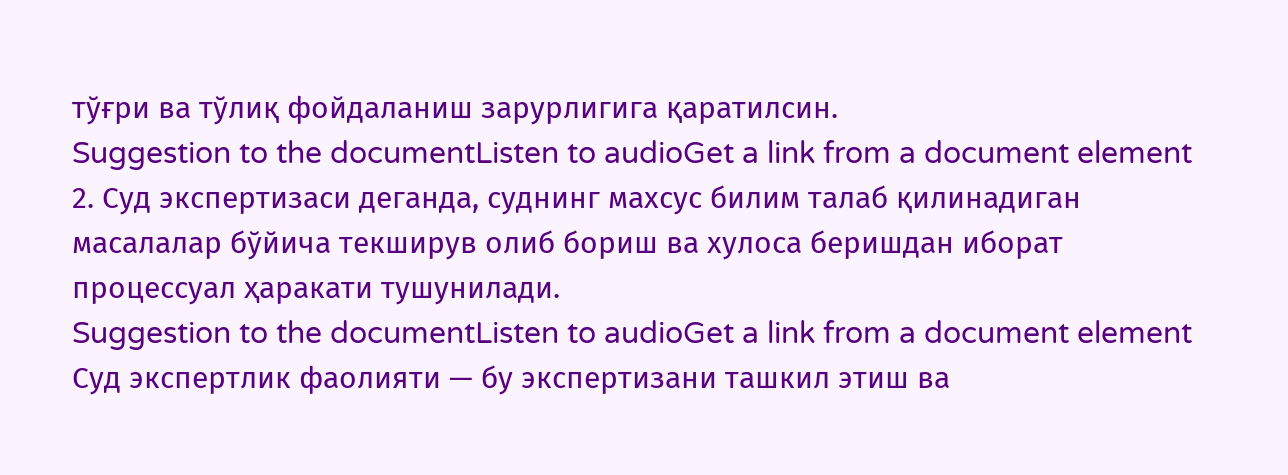тўғри ва тўлиқ фойдаланиш зарурлигига қаратилсин.
Suggestion to the documentListen to audioGet a link from a document element
2. Суд экспертизаси деганда, суднинг махсус билим талаб қилинадиган масалалар бўйича текширув олиб бориш ва хулоса беришдан иборат процессуал ҳаракати тушунилади.
Suggestion to the documentListen to audioGet a link from a document element
Суд экспертлик фаолияти — бу экспертизани ташкил этиш ва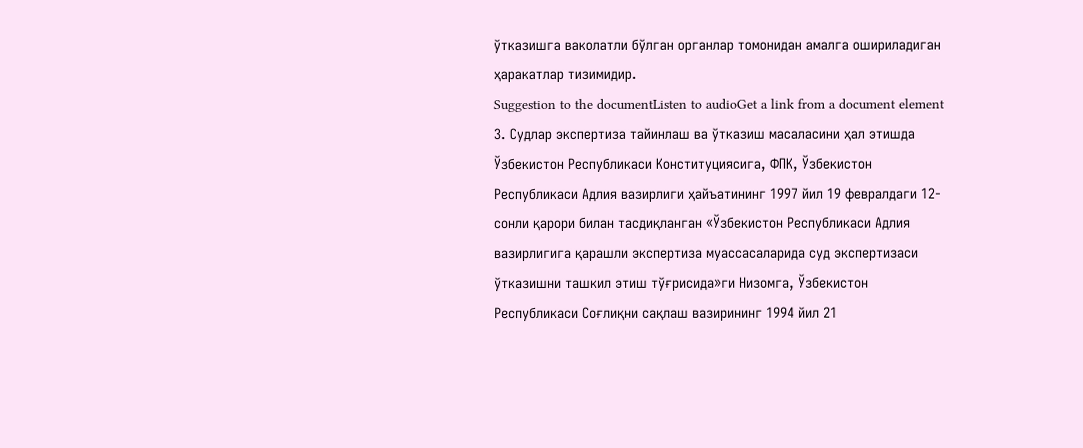ўтказишга ваколатли бўлган органлар томонидан амалга ошириладиган ҳаракатлар тизимидир.
Suggestion to the documentListen to audioGet a link from a document element
3. Судлар экспертиза тайинлаш ва ўтказиш масаласини ҳал этишда Ўзбекистон Республикаси Конституциясига, ФПК, Ўзбекистон Республикаси Адлия вазирлиги ҳайъатининг 1997 йил 19 февралдаги 12-сонли қарори билан тасдиқланган «Ўзбекистон Республикаси Адлия вазирлигига қарашли экспертиза муассасаларида суд экспертизаси ўтказишни ташкил этиш тўғрисида»ги Низомга, Ўзбекистон Республикаси Соғлиқни сақлаш вазирининг 1994 йил 21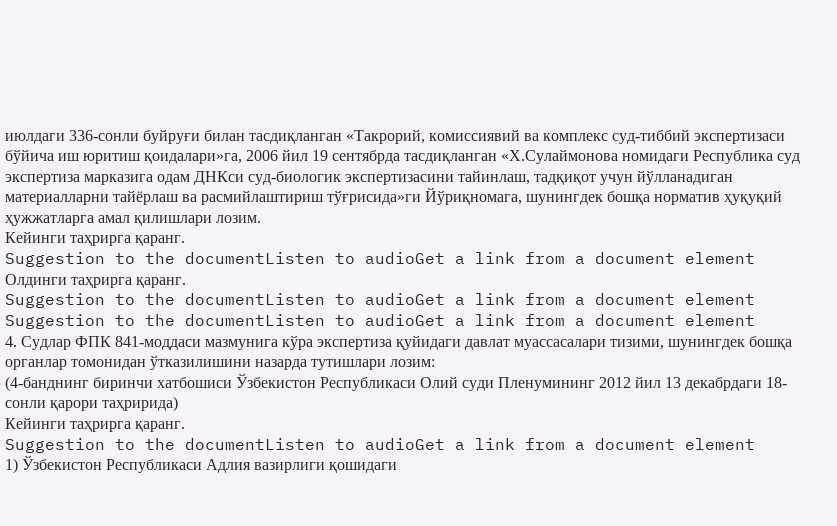июлдаги 336-сонли буйруғи билан тасдиқланган «Такрорий, комиссиявий ва комплекс суд-тиббий экспертизаси бўйича иш юритиш қоидалари»га, 2006 йил 19 сентябрда тасдиқланган «Х.Сулаймонова номидаги Республика суд экспертиза марказига одам ДНКси суд-биологик экспертизасини тайинлаш, тадқиқот учун йўлланадиган материалларни тайёрлаш ва расмийлаштириш тўғрисида»ги Йўриқномага, шунингдек бошқа норматив ҳуқуқий ҳужжатларга амал қилишлари лозим.
Кейинги таҳрирга қаранг.
Suggestion to the documentListen to audioGet a link from a document element
Олдинги таҳрирга қаранг.
Suggestion to the documentListen to audioGet a link from a document element
Suggestion to the documentListen to audioGet a link from a document element
4. Судлар ФПК 841-моддаси мазмунига кўра экспертиза қуйидаги давлат муассасалари тизими, шунингдек бошқа органлар томонидан ўтказилишини назарда тутишлари лозим:
(4-банднинг биринчи хатбошиси Ўзбекистон Республикаси Олий суди Пленумининг 2012 йил 13 декабрдаги 18-сонли қарори таҳририда)
Кейинги таҳрирга қаранг.
Suggestion to the documentListen to audioGet a link from a document element
1) Ўзбекистон Республикаси Адлия вазирлиги қошидаги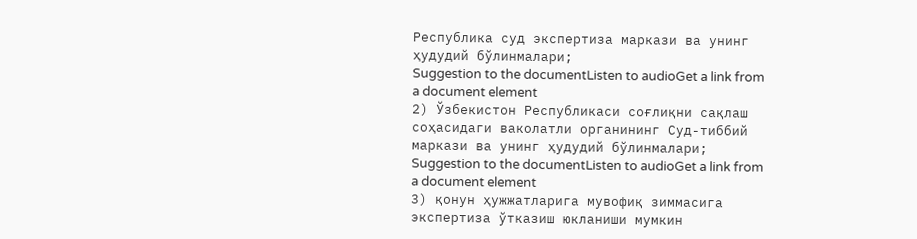Республика суд экспертиза маркази ва унинг ҳудудий бўлинмалари;
Suggestion to the documentListen to audioGet a link from a document element
2) Ўзбекистон Республикаси соғлиқни сақлаш соҳасидаги ваколатли органининг Суд-тиббий маркази ва унинг ҳудудий бўлинмалари;
Suggestion to the documentListen to audioGet a link from a document element
3) қонун ҳужжатларига мувофиқ зиммасига экспертиза ўтказиш юкланиши мумкин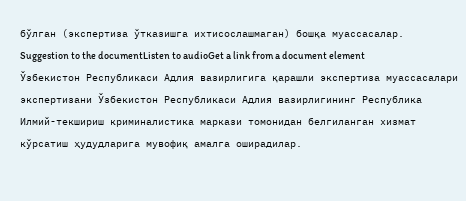бўлган (экспертиза ўтказишга ихтисослашмаган) бошқа муассасалар.
Suggestion to the documentListen to audioGet a link from a document element
Ўзбекистон Республикаси Адлия вазирлигига қарашли экспертиза муассасалари экспертизани Ўзбекистон Республикаси Адлия вазирлигининг Республика Илмий-текшириш криминалистика маркази томонидан белгиланган хизмат кўрсатиш ҳудудларига мувофиқ амалга оширадилар.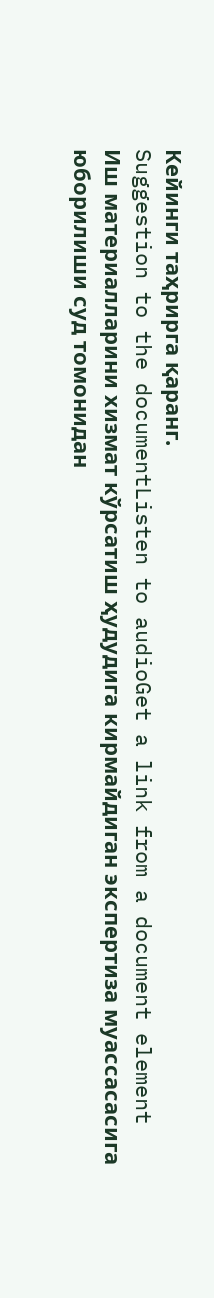Кейинги таҳрирга қаранг.
Suggestion to the documentListen to audioGet a link from a document element
Иш материалларини хизмат кўрсатиш ҳудудига кирмайдиган экспертиза муассасасига юборилиши суд томонидан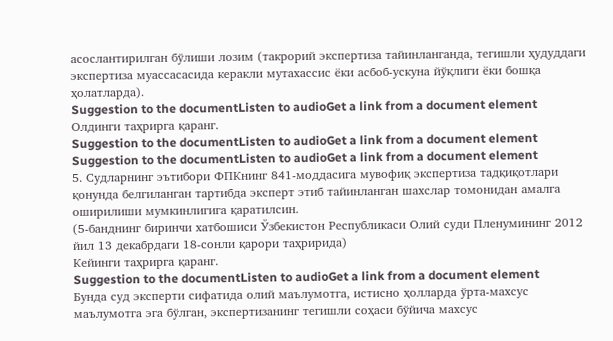асослантирилган бўлиши лозим (такрорий экспертиза тайинланганда, тегишли ҳудуддаги экспертиза муассасасида керакли мутахассис ёки асбоб-ускуна йўқлиги ёки бошқа ҳолатларда).
Suggestion to the documentListen to audioGet a link from a document element
Олдинги таҳрирга қаранг.
Suggestion to the documentListen to audioGet a link from a document element
Suggestion to the documentListen to audioGet a link from a document element
5. Судларнинг эътибори ФПКнинг 841-моддасига мувофиқ экспертиза тадқиқотлари қонунда белгиланган тартибда эксперт этиб тайинланган шахслар томонидан амалга оширилиши мумкинлигига қаратилсин.
(5-банднинг биринчи хатбошиси Ўзбекистон Республикаси Олий суди Пленумининг 2012 йил 13 декабрдаги 18-сонли қарори таҳририда)
Кейинги таҳрирга қаранг.
Suggestion to the documentListen to audioGet a link from a document element
Бунда суд эксперти сифатида олий маълумотга, истисно ҳолларда ўрта-махсус маълумотга эга бўлган, экспертизанинг тегишли соҳаси бўйича махсус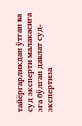тайёргарликдан ўтган ва суд эксперти малакасига эга бўлган давлат суд-экспертиза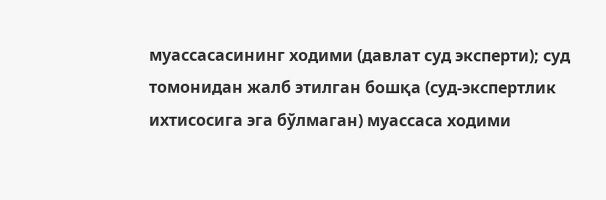муассасасининг ходими (давлат суд эксперти); суд томонидан жалб этилган бошқа (суд-экспертлик ихтисосига эга бўлмаган) муассаса ходими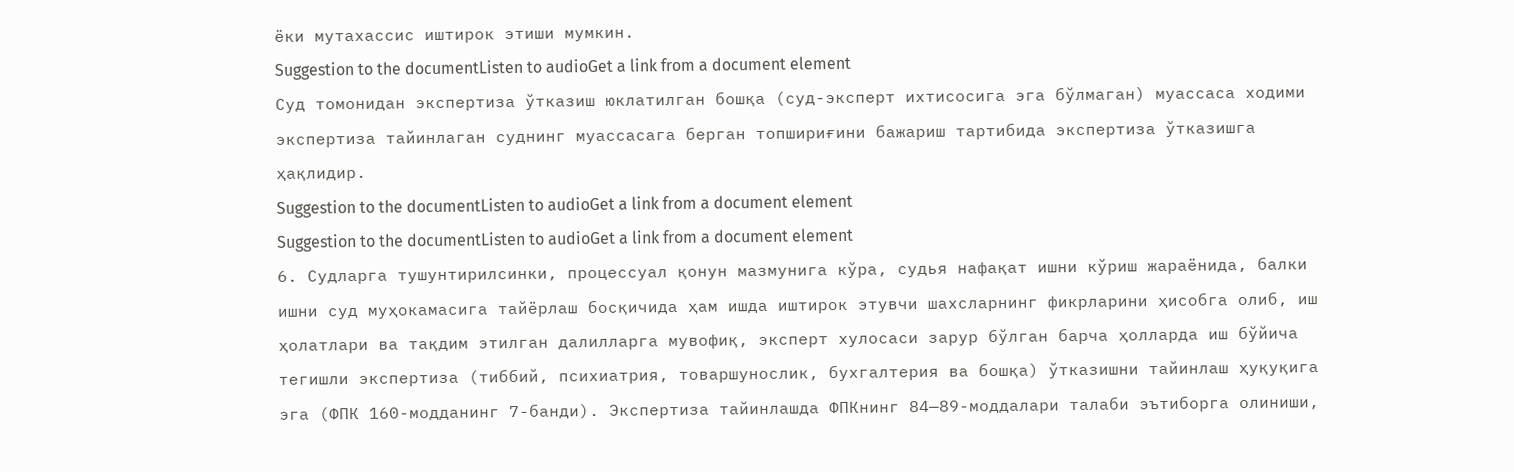ёки мутахассис иштирок этиши мумкин.
Suggestion to the documentListen to audioGet a link from a document element
Суд томонидан экспертиза ўтказиш юклатилган бошқа (суд-эксперт ихтисосига эга бўлмаган) муассаса ходими экспертиза тайинлаган суднинг муассасага берган топшириғини бажариш тартибида экспертиза ўтказишга ҳақлидир.
Suggestion to the documentListen to audioGet a link from a document element
Suggestion to the documentListen to audioGet a link from a document element
6. Судларга тушунтирилсинки, процессуал қонун мазмунига кўра, судья нафақат ишни кўриш жараёнида, балки ишни суд муҳокамасига тайёрлаш босқичида ҳам ишда иштирок этувчи шахсларнинг фикрларини ҳисобга олиб, иш ҳолатлари ва тақдим этилган далилларга мувофиқ, эксперт хулосаси зарур бўлган барча ҳолларда иш бўйича тегишли экспертиза (тиббий, психиатрия, товаршунослик, бухгалтерия ва бошқа) ўтказишни тайинлаш ҳуқуқига эга (ФПК 160-модданинг 7-банди). Экспертиза тайинлашда ФПКнинг 84—89-моддалари талаби эътиборга олиниши,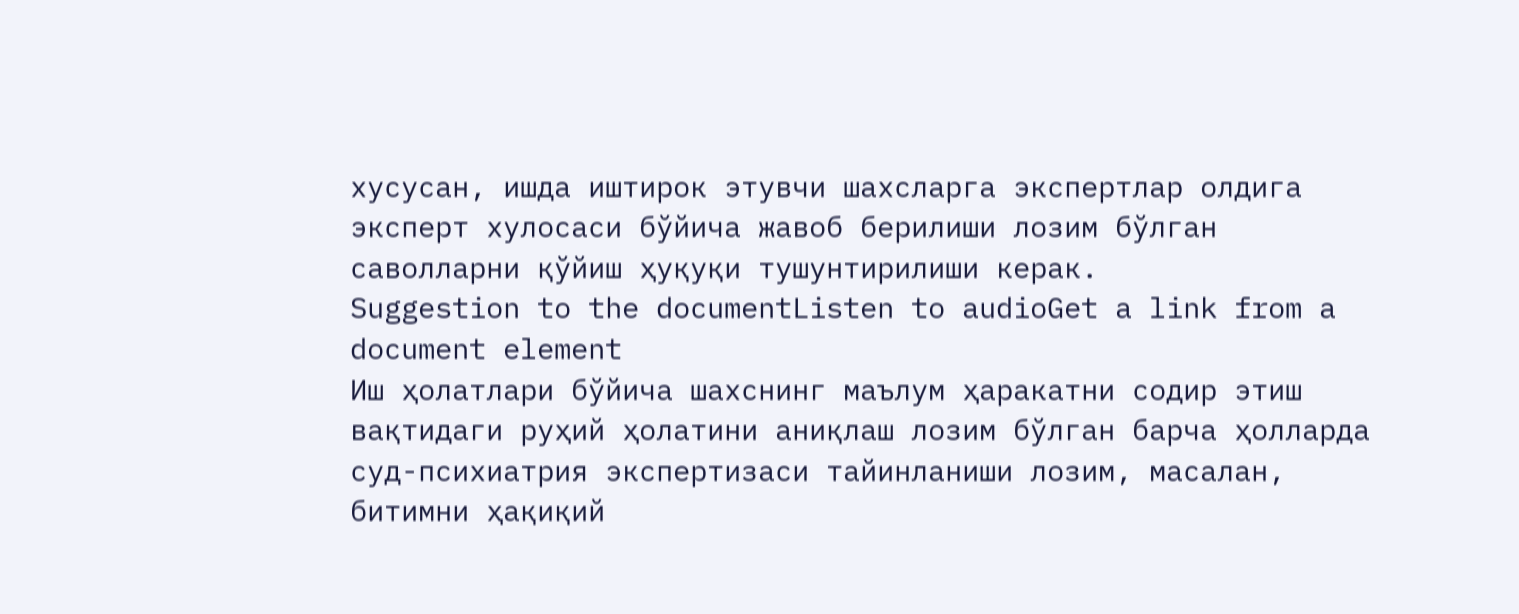хусусан, ишда иштирок этувчи шахсларга экспертлар олдига эксперт хулосаси бўйича жавоб берилиши лозим бўлган саволларни қўйиш ҳуқуқи тушунтирилиши керак.
Suggestion to the documentListen to audioGet a link from a document element
Иш ҳолатлари бўйича шахснинг маълум ҳаракатни содир этиш вақтидаги руҳий ҳолатини аниқлаш лозим бўлган барча ҳолларда суд-психиатрия экспертизаси тайинланиши лозим, масалан, битимни ҳақиқий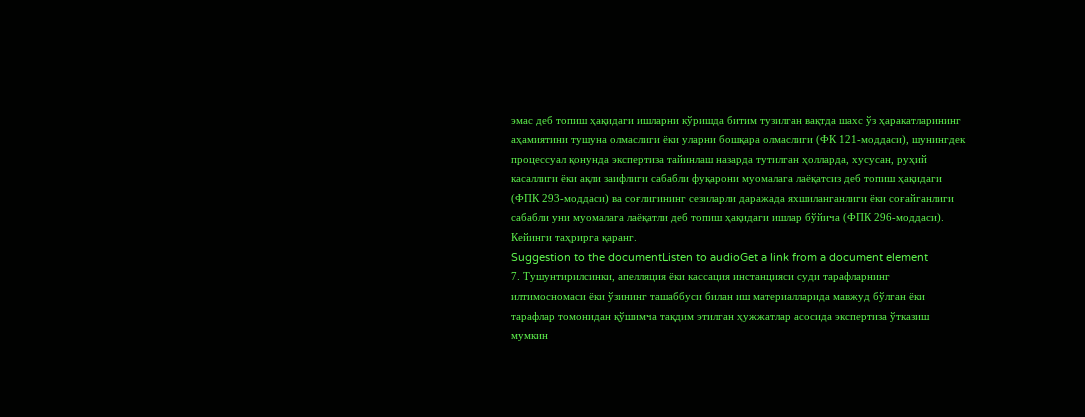эмас деб топиш ҳақидаги ишларни кўришда битим тузилган вақтда шахс ўз ҳаракатларининг аҳамиятини тушуна олмаслиги ёки уларни бошқара олмаслиги (ФК 121-моддаси), шунингдек процессуал қонунда экспертиза тайинлаш назарда тутилган ҳолларда, хусусан, руҳий касаллиги ёки ақли заифлиги сабабли фуқарони муомалага лаёқатсиз деб топиш ҳақидаги (ФПК 293-моддаси) ва соғлигининг сезиларли даражада яхшиланганлиги ёки соғайганлиги сабабли уни муомалага лаёқатли деб топиш ҳақидаги ишлар бўйича (ФПК 296-моддаси).
Кейинги таҳрирга қаранг.
Suggestion to the documentListen to audioGet a link from a document element
7. Тушунтирилсинки, апелляция ёки кассация инстанцияси суди тарафларнинг илтимосномаси ёки ўзининг ташаббуси билан иш материалларида мавжуд бўлган ёки тарафлар томонидан қўшимча тақдим этилган ҳужжатлар асосида экспертиза ўтказиш мумкин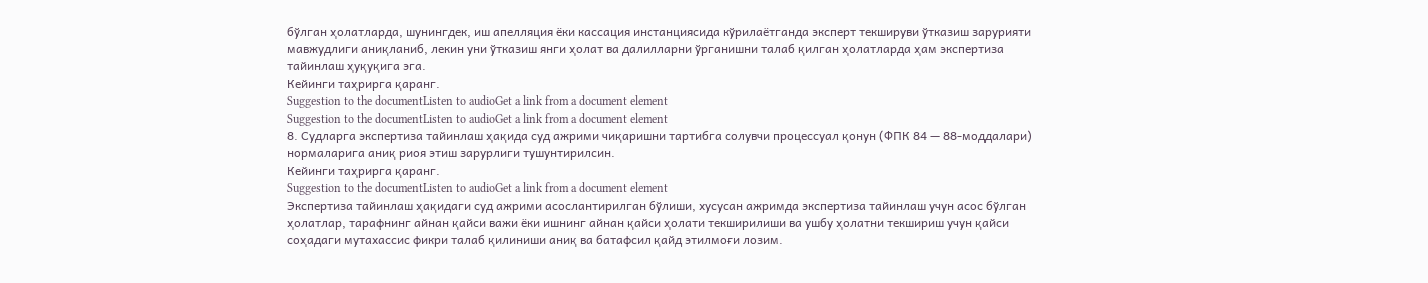бўлган ҳолатларда, шунингдек, иш апелляция ёки кассация инстанциясида кўрилаётганда эксперт текшируви ўтказиш зарурияти мавжудлиги аниқланиб, лекин уни ўтказиш янги ҳолат ва далилларни ўрганишни талаб қилган ҳолатларда ҳам экспертиза тайинлаш ҳуқуқига эга.
Кейинги таҳрирга қаранг.
Suggestion to the documentListen to audioGet a link from a document element
Suggestion to the documentListen to audioGet a link from a document element
8. Судларга экспертиза тайинлаш ҳақида суд ажрими чиқаришни тартибга солувчи процессуал қонун (ФПК 84 — 88-моддалари) нормаларига аниқ риоя этиш зарурлиги тушунтирилсин.
Кейинги таҳрирга қаранг.
Suggestion to the documentListen to audioGet a link from a document element
Экспертиза тайинлаш ҳақидаги суд ажрими асослантирилган бўлиши, хусусан ажримда экспертиза тайинлаш учун асос бўлган ҳолатлар, тарафнинг айнан қайси важи ёки ишнинг айнан қайси ҳолати текширилиши ва ушбу ҳолатни текшириш учун қайси соҳадаги мутахассис фикри талаб қилиниши аниқ ва батафсил қайд этилмоғи лозим.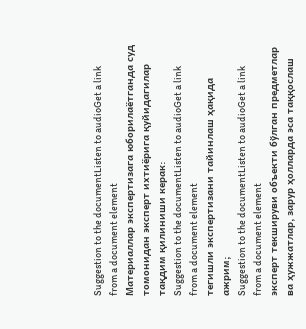Suggestion to the documentListen to audioGet a link from a document element
Материаллар экспертизага юборилаётганда суд томонидан эксперт ихтиёрига қуйидагилар тақдим қилиниши керак:
Suggestion to the documentListen to audioGet a link from a document element
тегишли экспертизани тайинлаш ҳақида ажрим;
Suggestion to the documentListen to audioGet a link from a document element
эксперт текшируви объекти бўлган предметлар ва ҳужжатлар, зарур ҳолларда эса таққослаш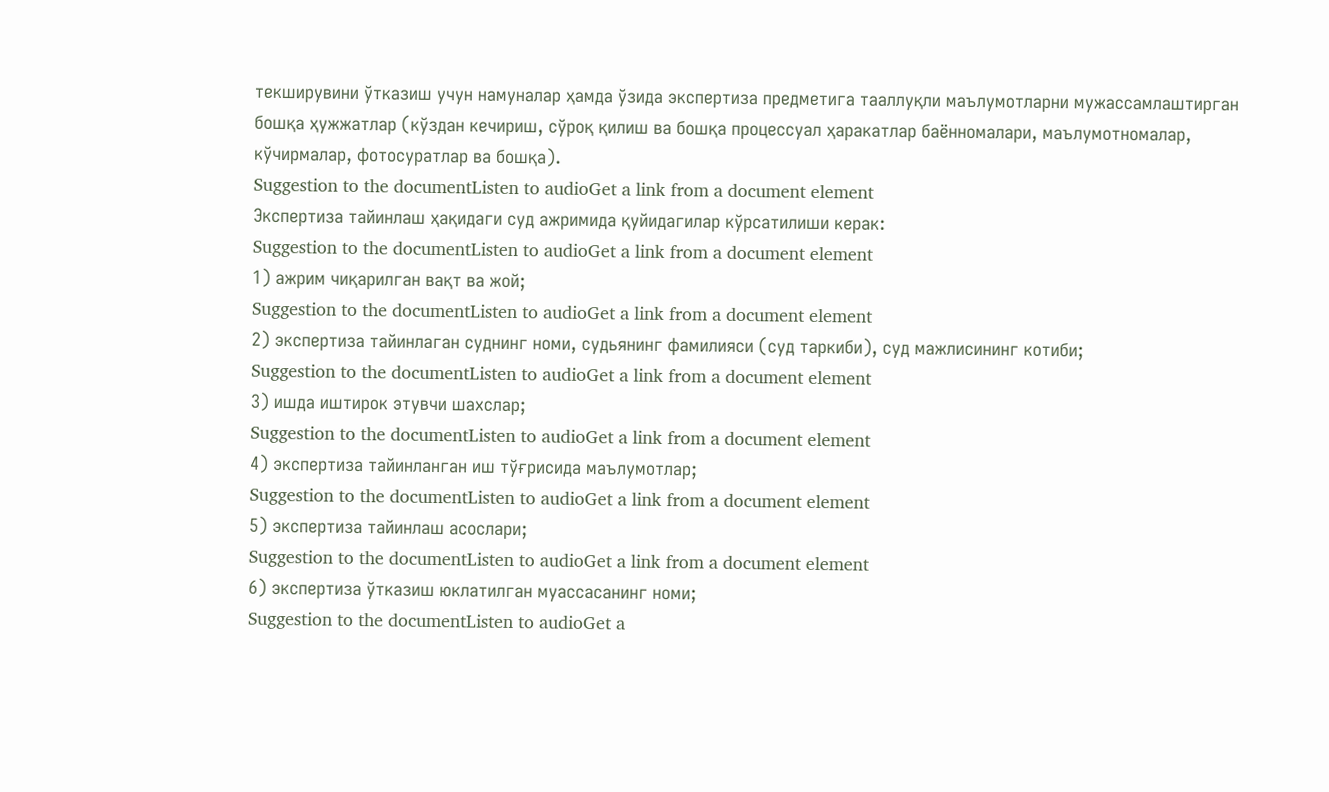текширувини ўтказиш учун намуналар ҳамда ўзида экспертиза предметига тааллуқли маълумотларни мужассамлаштирган бошқа ҳужжатлар (кўздан кечириш, сўроқ қилиш ва бошқа процессуал ҳаракатлар баённомалари, маълумотномалар, кўчирмалар, фотосуратлар ва бошқа).
Suggestion to the documentListen to audioGet a link from a document element
Экспертиза тайинлаш ҳақидаги суд ажримида қуйидагилар кўрсатилиши керак:
Suggestion to the documentListen to audioGet a link from a document element
1) ажрим чиқарилган вақт ва жой;
Suggestion to the documentListen to audioGet a link from a document element
2) экспертиза тайинлаган суднинг номи, судьянинг фамилияси (суд таркиби), суд мажлисининг котиби;
Suggestion to the documentListen to audioGet a link from a document element
3) ишда иштирок этувчи шахслар;
Suggestion to the documentListen to audioGet a link from a document element
4) экспертиза тайинланган иш тўғрисида маълумотлар;
Suggestion to the documentListen to audioGet a link from a document element
5) экспертиза тайинлаш асослари;
Suggestion to the documentListen to audioGet a link from a document element
6) экспертиза ўтказиш юклатилган муассасанинг номи;
Suggestion to the documentListen to audioGet a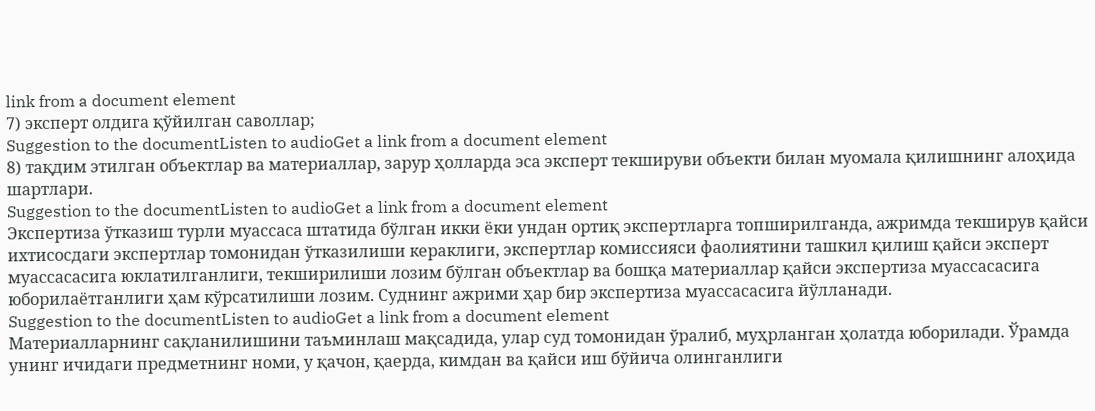link from a document element
7) эксперт олдига қўйилган саволлар;
Suggestion to the documentListen to audioGet a link from a document element
8) тақдим этилган объектлар ва материаллар, зарур ҳолларда эса эксперт текшируви объекти билан муомала қилишнинг алоҳида шартлари.
Suggestion to the documentListen to audioGet a link from a document element
Экспертиза ўтказиш турли муассаса штатида бўлган икки ёки ундан ортиқ экспертларга топширилганда, ажримда текширув қайси ихтисосдаги экспертлар томонидан ўтказилиши кераклиги, экспертлар комиссияси фаолиятини ташкил қилиш қайси эксперт муассасасига юклатилганлиги, текширилиши лозим бўлган объектлар ва бошқа материаллар қайси экспертиза муассасасига юборилаётганлиги ҳам кўрсатилиши лозим. Суднинг ажрими ҳар бир экспертиза муассасасига йўлланади.
Suggestion to the documentListen to audioGet a link from a document element
Материалларнинг сақланилишини таъминлаш мақсадида, улар суд томонидан ўралиб, муҳрланган ҳолатда юборилади. Ўрамда унинг ичидаги предметнинг номи, у қачон, қаерда, кимдан ва қайси иш бўйича олинганлиги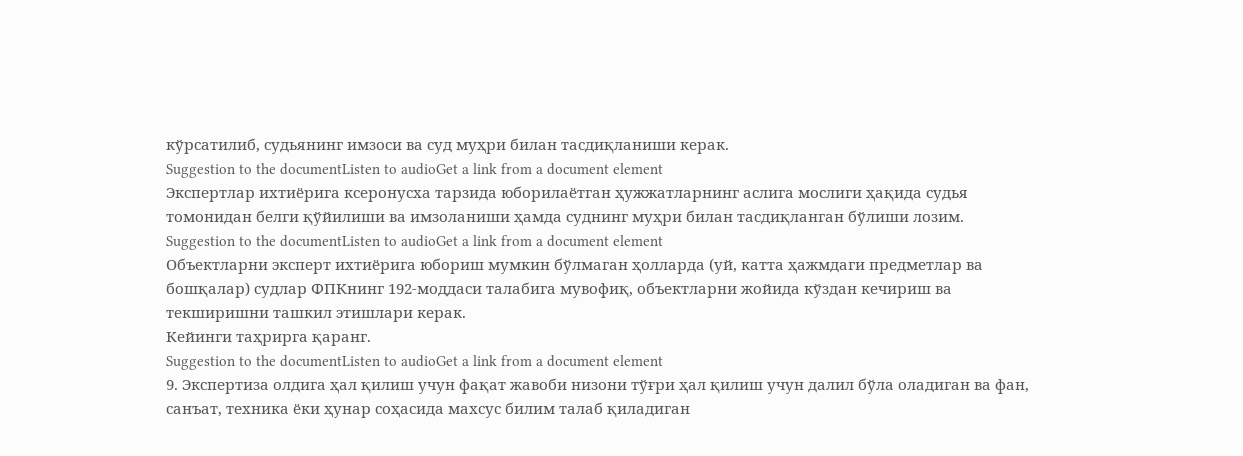кўрсатилиб, судьянинг имзоси ва суд муҳри билан тасдиқланиши керак.
Suggestion to the documentListen to audioGet a link from a document element
Экспертлар ихтиёрига ксеронусха тарзида юборилаётган ҳужжатларнинг аслига мослиги ҳақида судья томонидан белги қўйилиши ва имзоланиши ҳамда суднинг муҳри билан тасдиқланган бўлиши лозим.
Suggestion to the documentListen to audioGet a link from a document element
Объектларни эксперт ихтиёрига юбориш мумкин бўлмаган ҳолларда (уй, катта ҳажмдаги предметлар ва бошқалар) судлар ФПКнинг 192-моддаси талабига мувофиқ, объектларни жойида кўздан кечириш ва текширишни ташкил этишлари керак.
Кейинги таҳрирга қаранг.
Suggestion to the documentListen to audioGet a link from a document element
9. Экспертиза олдига ҳал қилиш учун фақат жавоби низони тўғри ҳал қилиш учун далил бўла оладиган ва фан, санъат, техника ёки ҳунар соҳасида махсус билим талаб қиладиган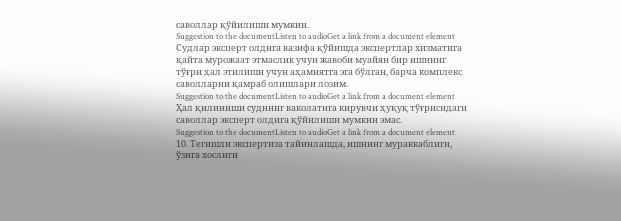саволлар қўйилиши мумкин.
Suggestion to the documentListen to audioGet a link from a document element
Судлар эксперт олдига вазифа қўйишда экспертлар хизматига қайта мурожаат этмаслик учун жавоби муайян бир ишнинг тўғри ҳал этилиши учун аҳамиятга эга бўлган, барча комплекс саволларни қамраб олишлари лозим.
Suggestion to the documentListen to audioGet a link from a document element
Ҳал қилиниши суднинг ваколатига кирувчи ҳуқуқ тўғрисидаги саволлар эксперт олдига қўйилиши мумкин эмас.
Suggestion to the documentListen to audioGet a link from a document element
10. Тегишли экспертиза тайинлашда, ишнинг мураккаблиги, ўзига хослиги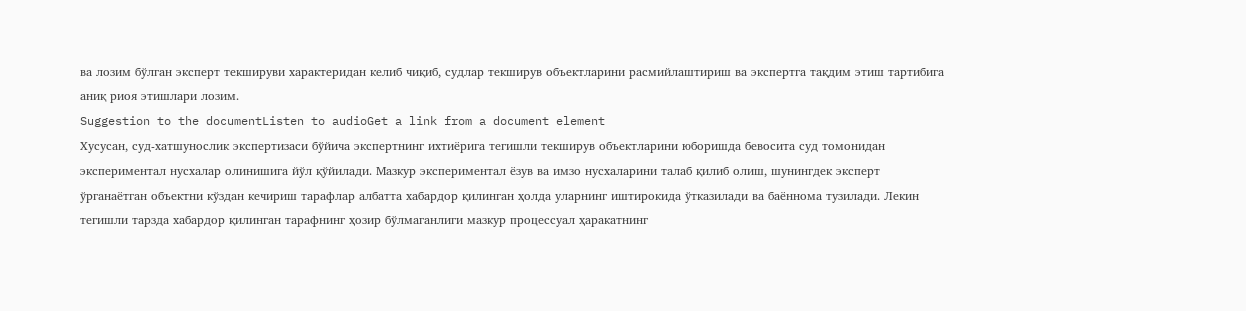ва лозим бўлган эксперт текшируви характеридан келиб чиқиб, судлар текширув объектларини расмийлаштириш ва экспертга тақдим этиш тартибига аниқ риоя этишлари лозим.
Suggestion to the documentListen to audioGet a link from a document element
Хусусан, суд-хатшунослик экспертизаси бўйича экспертнинг ихтиёрига тегишли текширув объектларини юборишда бевосита суд томонидан экспериментал нусхалар олинишига йўл қўйилади. Мазкур экспериментал ёзув ва имзо нусхаларини талаб қилиб олиш, шунингдек эксперт ўрганаётган объектни кўздан кечириш тарафлар албатта хабардор қилинган ҳолда уларнинг иштирокида ўтказилади ва баённома тузилади. Лекин тегишли тарзда хабардор қилинган тарафнинг ҳозир бўлмаганлиги мазкур процессуал ҳаракатнинг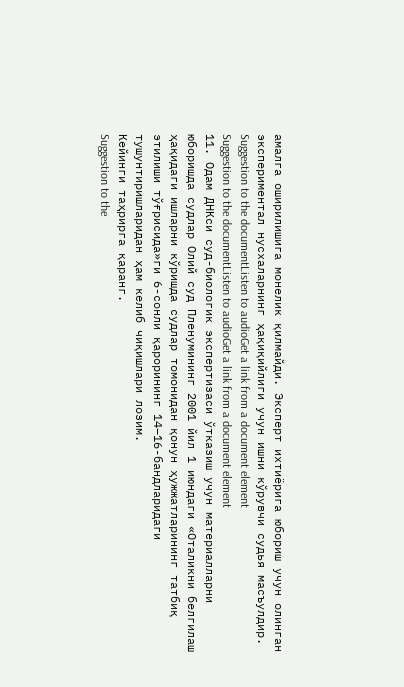амалга оширилишига монелик қилмайди. Эксперт ихтиёрига юбориш учун олинган экспериментал нусхаларнинг ҳақиқийлиги учун ишни кўрувчи судья масъулдир.
Suggestion to the documentListen to audioGet a link from a document element
Suggestion to the documentListen to audioGet a link from a document element
11. Одам ДНКси суд-биологик экспертизаси ўтказиш учун материалларни юборишда судлар Олий суд Пленумининг 2001 йил 1 июндаги «Оталикни белгилаш ҳақидаги ишларни кўришда судлар томонидан қонун ҳужжатларининг татбиқ этилиши тўғрисида»ги 6-сонли қарорининг 14–16-бандларидаги тушунтиришларидан ҳам келиб чиқишлари лозим.
Кейинги таҳрирга қаранг.
Suggestion to the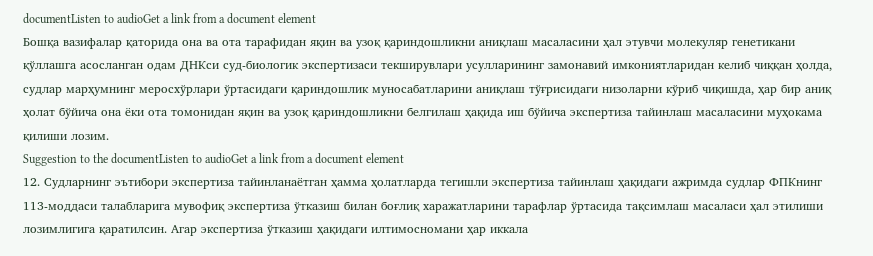documentListen to audioGet a link from a document element
Бошқа вазифалар қаторида она ва ота тарафидан яқин ва узоқ қариндошликни аниқлаш масаласини ҳал этувчи молекуляр генетикани қўллашга асосланган одам ДНКси суд-биологик экспертизаси текширувлари усулларининг замонавий имкониятларидан келиб чиққан ҳолда, судлар марҳумнинг меросхўрлари ўртасидаги қариндошлик муносабатларини аниқлаш тўғрисидаги низоларни кўриб чиқишда, ҳар бир аниқ ҳолат бўйича она ёки ота томонидан яқин ва узоқ қариндошликни белгилаш ҳақида иш бўйича экспертиза тайинлаш масаласини муҳокама қилиши лозим.
Suggestion to the documentListen to audioGet a link from a document element
12. Судларнинг эътибори экспертиза тайинланаётган ҳамма ҳолатларда тегишли экспертиза тайинлаш ҳақидаги ажримда судлар ФПКнинг 113-моддаси талабларига мувофиқ экспертиза ўтказиш билан боғлиқ харажатларини тарафлар ўртасида тақсимлаш масаласи ҳал этилиши лозимлигига қаратилсин. Агар экспертиза ўтказиш ҳақидаги илтимосномани ҳар иккала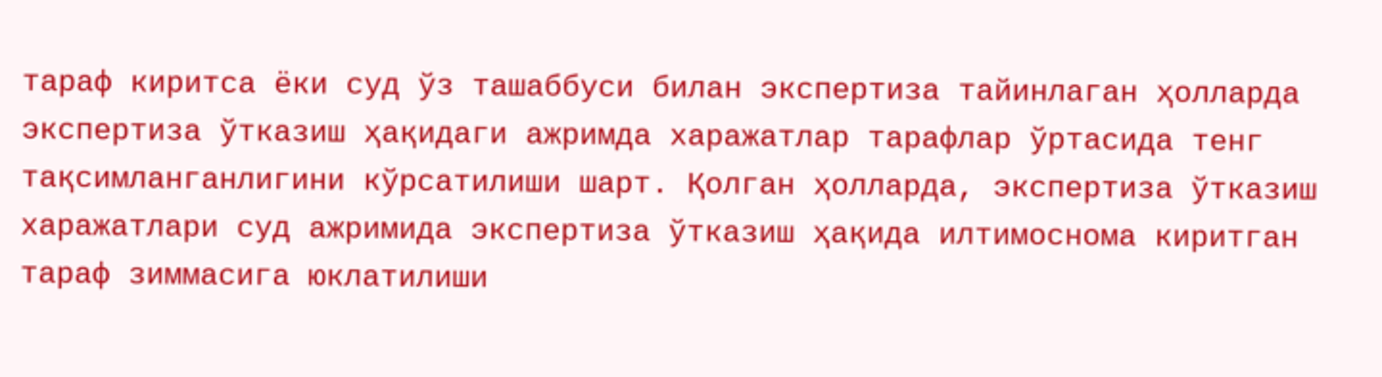тараф киритса ёки суд ўз ташаббуси билан экспертиза тайинлаган ҳолларда экспертиза ўтказиш ҳақидаги ажримда харажатлар тарафлар ўртасида тенг тақсимланганлигини кўрсатилиши шарт. Қолган ҳолларда, экспертиза ўтказиш харажатлари суд ажримида экспертиза ўтказиш ҳақида илтимоснома киритган тараф зиммасига юклатилиши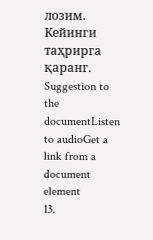лозим.
Кейинги таҳрирга қаранг.
Suggestion to the documentListen to audioGet a link from a document element
13.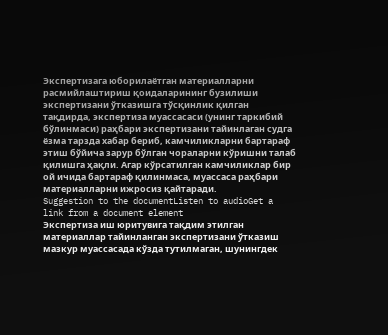Экспертизага юборилаётган материалларни расмийлаштириш қоидаларининг бузилиши экспертизани ўтказишга тўсқинлик қилган тақдирда, экспертиза муассасаси (унинг таркибий бўлинмаси) раҳбари экспертизани тайинлаган судга ёзма тарзда хабар бериб, камчиликларни бартараф этиш бўйича зарур бўлган чораларни кўришни талаб қилишга ҳақли. Агар кўрсатилган камчиликлар бир ой ичида бартараф қилинмаса, муассаса раҳбари материалларни ижросиз қайтаради.
Suggestion to the documentListen to audioGet a link from a document element
Экспертиза иш юритувига тақдим этилган материаллар тайинланган экспертизани ўтказиш мазкур муассасада кўзда тутилмаган, шунингдек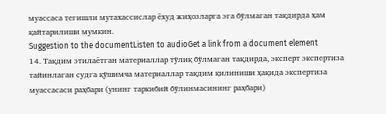муассаса тегишли мутахассислар ёхуд жиҳозларга эга бўлмаган тақдирда ҳам қайтарилиши мумкин.
Suggestion to the documentListen to audioGet a link from a document element
14. Тақдим этилаётган материаллар тўлиқ бўлмаган тақдирда, эксперт экспертиза тайинлаган судга қўшимча материаллар тақдим қилиниши ҳақида экспертиза муассасаси раҳбари (унинг таркибий бўлинмасининг раҳбари)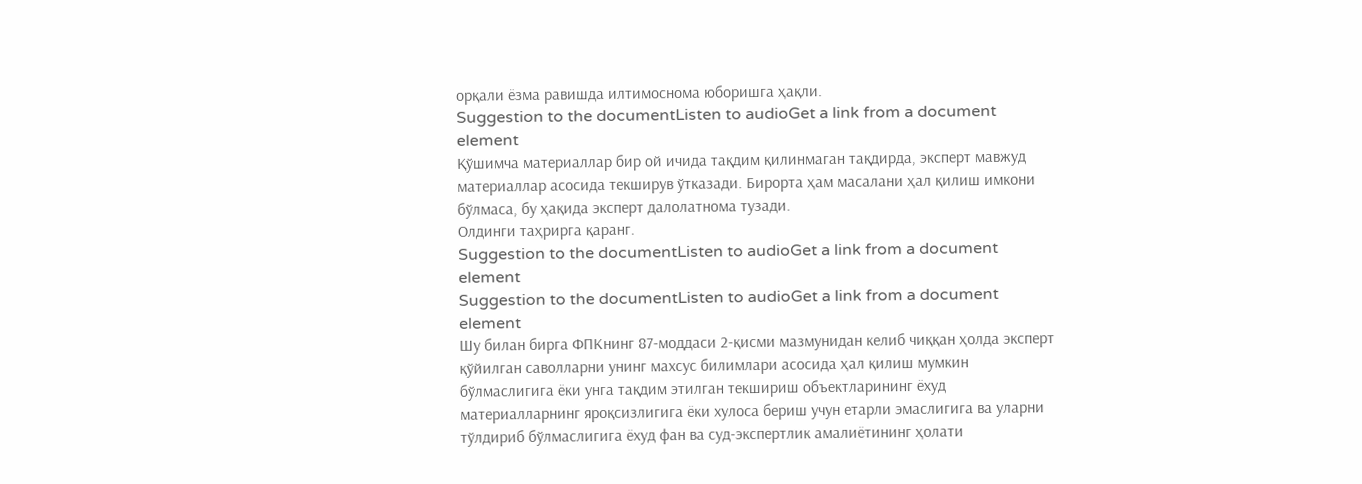орқали ёзма равишда илтимоснома юборишга ҳақли.
Suggestion to the documentListen to audioGet a link from a document element
Қўшимча материаллар бир ой ичида тақдим қилинмаган тақдирда, эксперт мавжуд материаллар асосида текширув ўтказади. Бирорта ҳам масалани ҳал қилиш имкони бўлмаса, бу ҳақида эксперт далолатнома тузади.
Олдинги таҳрирга қаранг.
Suggestion to the documentListen to audioGet a link from a document element
Suggestion to the documentListen to audioGet a link from a document element
Шу билан бирга ФПКнинг 87-моддаси 2-қисми мазмунидан келиб чиққан ҳолда эксперт қўйилган саволларни унинг махсус билимлари асосида ҳал қилиш мумкин бўлмаслигига ёки унга тақдим этилган текшириш объектларининг ёхуд материалларнинг яроқсизлигига ёки хулоса бериш учун етарли эмаслигига ва уларни тўлдириб бўлмаслигига ёхуд фан ва суд-экспертлик амалиётининг ҳолати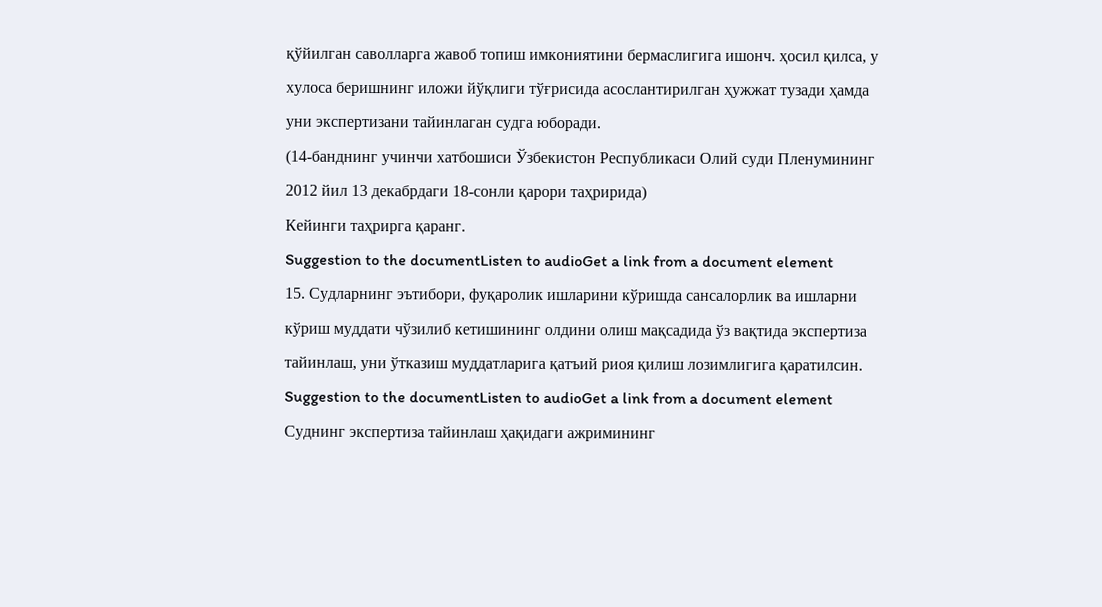қўйилган саволларга жавоб топиш имкониятини бермаслигига ишонч. ҳосил қилса, у хулоса беришнинг иложи йўқлиги тўғрисида асослантирилган ҳужжат тузади ҳамда уни экспертизани тайинлаган судга юборади.
(14-банднинг учинчи хатбошиси Ўзбекистон Республикаси Олий суди Пленумининг 2012 йил 13 декабрдаги 18-сонли қарори таҳририда)
Кейинги таҳрирга қаранг.
Suggestion to the documentListen to audioGet a link from a document element
15. Судларнинг эътибори, фуқаролик ишларини кўришда сансалорлик ва ишларни кўриш муддати чўзилиб кетишининг олдини олиш мақсадида ўз вақтида экспертиза тайинлаш, уни ўтказиш муддатларига қатъий риоя қилиш лозимлигига қаратилсин.
Suggestion to the documentListen to audioGet a link from a document element
Суднинг экспертиза тайинлаш ҳақидаги ажримининг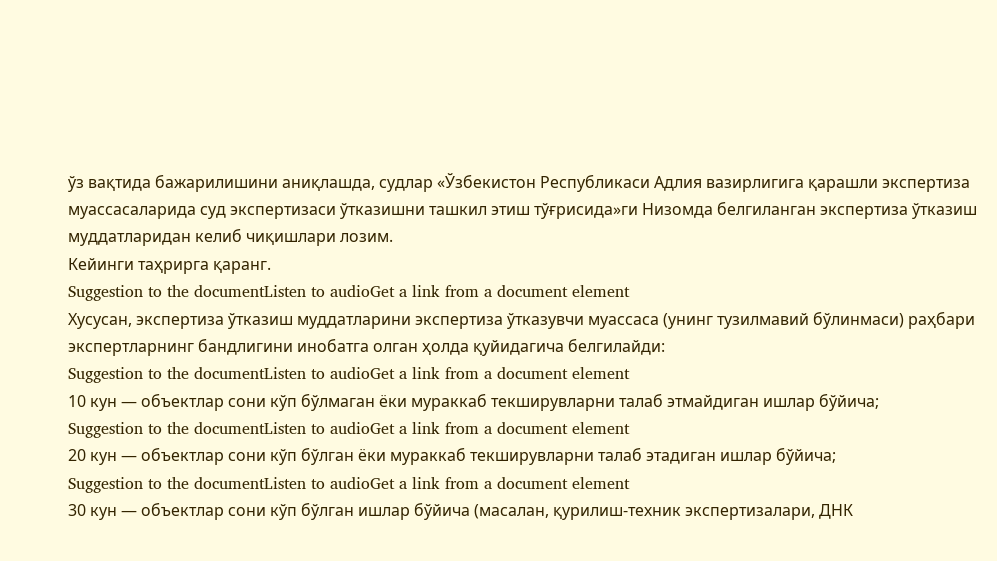ўз вақтида бажарилишини аниқлашда, судлар «Ўзбекистон Республикаси Адлия вазирлигига қарашли экспертиза муассасаларида суд экспертизаси ўтказишни ташкил этиш тўғрисида»ги Низомда белгиланган экспертиза ўтказиш муддатларидан келиб чиқишлари лозим.
Кейинги таҳрирга қаранг.
Suggestion to the documentListen to audioGet a link from a document element
Хусусан, экспертиза ўтказиш муддатларини экспертиза ўтказувчи муассаса (унинг тузилмавий бўлинмаси) раҳбари экспертларнинг бандлигини инобатга олган ҳолда қуйидагича белгилайди:
Suggestion to the documentListen to audioGet a link from a document element
10 кун — объектлар сони кўп бўлмаган ёки мураккаб текширувларни талаб этмайдиган ишлар бўйича;
Suggestion to the documentListen to audioGet a link from a document element
20 кун — объектлар сони кўп бўлган ёки мураккаб текширувларни талаб этадиган ишлар бўйича;
Suggestion to the documentListen to audioGet a link from a document element
30 кун — объектлар сони кўп бўлган ишлар бўйича (масалан, қурилиш-техник экспертизалари, ДНК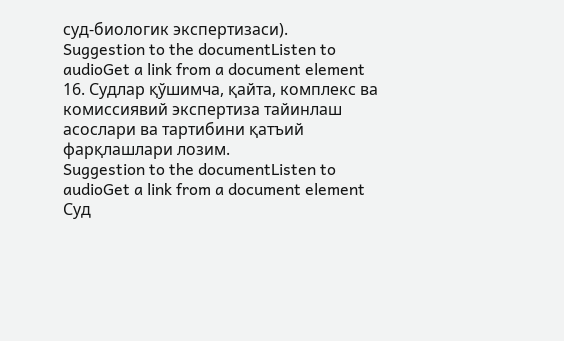суд-биологик экспертизаси).
Suggestion to the documentListen to audioGet a link from a document element
16. Судлар қўшимча, қайта, комплекс ва комиссиявий экспертиза тайинлаш асослари ва тартибини қатъий фарқлашлари лозим.
Suggestion to the documentListen to audioGet a link from a document element
Суд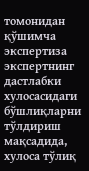томонидан қўшимча экспертиза экспертнинг дастлабки хулосасидаги бўшлиқларни тўлдириш мақсадида, хулоса тўлиқ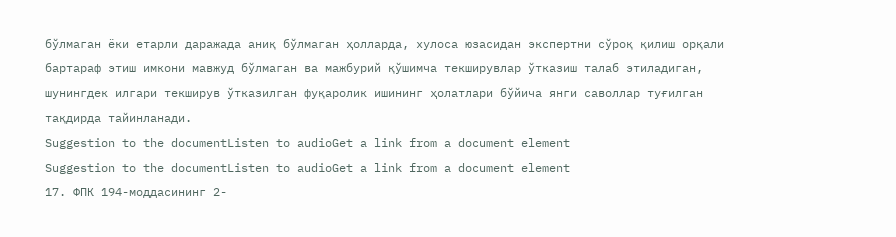бўлмаган ёки етарли даражада аниқ бўлмаган ҳолларда, хулоса юзасидан экспертни сўроқ қилиш орқали бартараф этиш имкони мавжуд бўлмаган ва мажбурий қўшимча текширувлар ўтказиш талаб этиладиган, шунингдек илгари текширув ўтказилган фуқаролик ишининг ҳолатлари бўйича янги саволлар туғилган тақдирда тайинланади.
Suggestion to the documentListen to audioGet a link from a document element
Suggestion to the documentListen to audioGet a link from a document element
17. ФПК 194-моддасининг 2-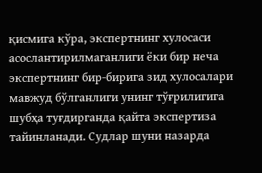қисмига кўра, экспертнинг хулосаси асослантирилмаганлиги ёки бир неча экспертнинг бир-бирига зид хулосалари мавжуд бўлганлиги унинг тўғрилигига шубҳа туғдирганда қайта экспертиза тайинланади. Судлар шуни назарда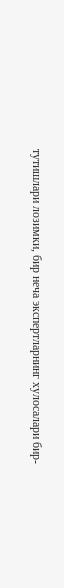тутишлари лозимки, бир неча экспертларнинг хулосалари бир-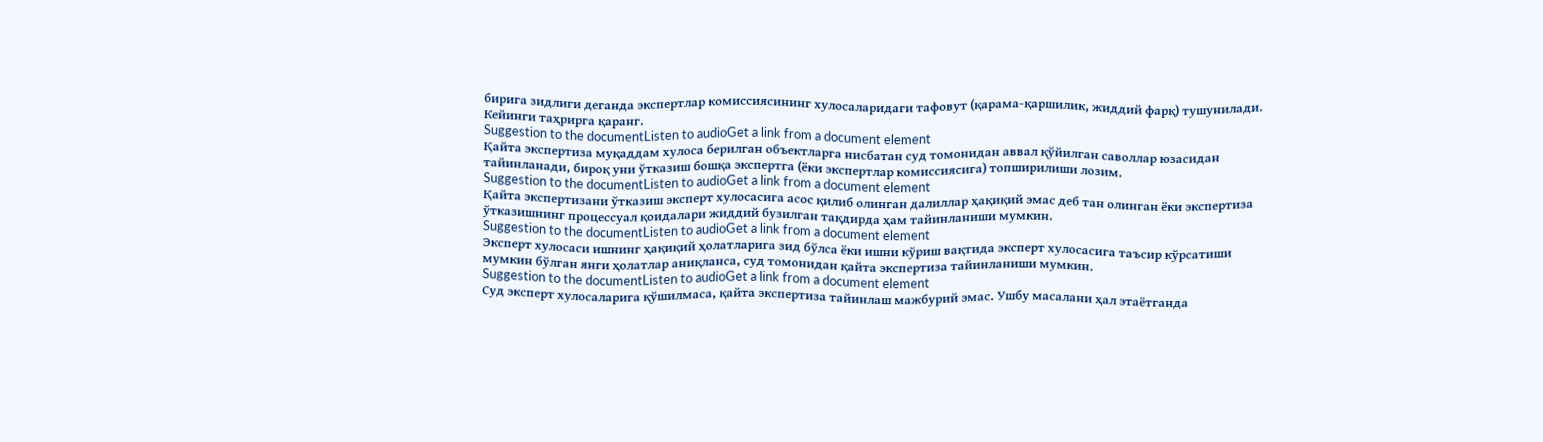бирига зидлиги деганда экспертлар комиссиясининг хулосаларидаги тафовут (қарама-қаршилик, жиддий фарқ) тушунилади.
Кейинги таҳрирга қаранг.
Suggestion to the documentListen to audioGet a link from a document element
Қайта экспертиза муқаддам хулоса берилган объектларга нисбатан суд томонидан аввал қўйилган саволлар юзасидан тайинланади, бироқ уни ўтказиш бошқа экспертга (ёки экспертлар комиссиясига) топширилиши лозим.
Suggestion to the documentListen to audioGet a link from a document element
Қайта экспертизани ўтказиш эксперт хулосасига асос қилиб олинган далиллар ҳақиқий эмас деб тан олинган ёки экспертиза ўтказишнинг процессуал қоидалари жиддий бузилган тақдирда ҳам тайинланиши мумкин.
Suggestion to the documentListen to audioGet a link from a document element
Эксперт хулосаси ишнинг ҳақиқий ҳолатларига зид бўлса ёки ишни кўриш вақтида эксперт хулосасига таъсир кўрсатиши мумкин бўлган янги ҳолатлар аниқланса, суд томонидан қайта экспертиза тайинланиши мумкин.
Suggestion to the documentListen to audioGet a link from a document element
Суд эксперт хулосаларига қўшилмаса, қайта экспертиза тайинлаш мажбурий эмас. Ушбу масалани ҳал этаётганда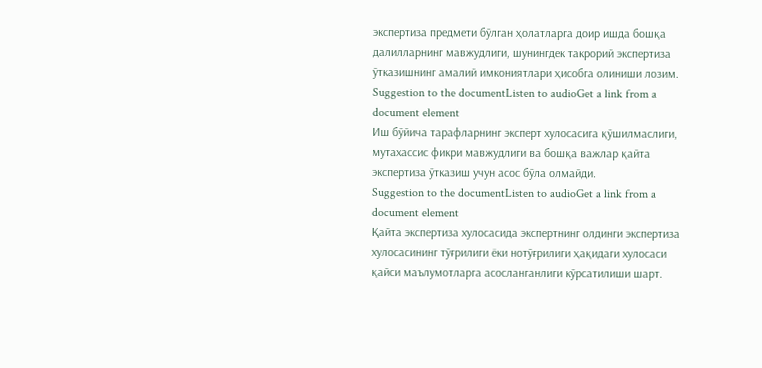экспертиза предмети бўлган ҳолатларга доир ишда бошқа далилларнинг мавжудлиги, шунингдек такрорий экспертиза ўтказишнинг амалий имкониятлари ҳисобга олиниши лозим.
Suggestion to the documentListen to audioGet a link from a document element
Иш бўйича тарафларнинг эксперт хулосасига қўшилмаслиги, мутахассис фикри мавжудлиги ва бошқа важлар қайта экспертиза ўтказиш учун асос бўла олмайди.
Suggestion to the documentListen to audioGet a link from a document element
Қайта экспертиза хулосасида экспертнинг олдинги экспертиза хулосасининг тўғрилиги ёки нотўғрилиги ҳақидаги хулосаси қайси маълумотларга асосланганлиги кўрсатилиши шарт.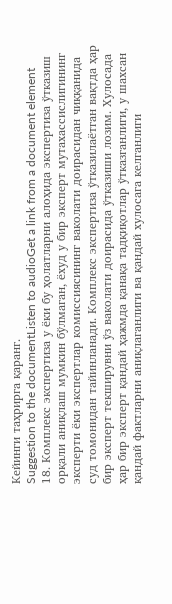Кейинги таҳрирга қаранг.
Suggestion to the documentListen to audioGet a link from a document element
18. Комплекс экспертиза у ёки бу ҳолатларни алоҳида экспертиза ўтказиш орқали аниқлаш мумкин бўлмаган, ёхуд у бир эксперт мутахассислигининг эксперти ёки экспертлар комиссиясининг ваколати доирасидан чиққанида суд томонидан тайинланади. Комплекс экспертиза ўтказилаётган вақтда ҳар бир эксперт текширувни ўз ваколати доирасида ўтказиши лозим. Хулосада ҳар бир эксперт қандай ҳажмда қанақа тадқиқотлар ўтказганлиги, у шахсан қандай фактларни аниқлаганлиги ва қандай хулосага келганлиги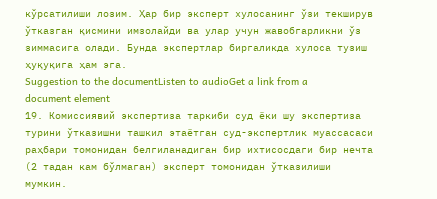кўрсатилиши лозим. Ҳар бир эксперт хулосанинг ўзи текширув ўтказган қисмини имзолайди ва улар учун жавобгарликни ўз зиммасига олади. Бунда экспертлар биргаликда хулоса тузиш ҳуқуқига ҳам эга.
Suggestion to the documentListen to audioGet a link from a document element
19. Комиссиявий экспертиза таркиби суд ёки шу экспертиза турини ўтказишни ташкил этаётган суд-экспертлик муассасаси раҳбари томонидан белгиланадиган бир ихтисосдаги бир нечта (2 тадан кам бўлмаган) эксперт томонидан ўтказилиши мумкин.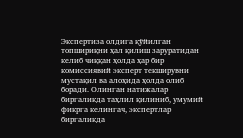Экспертиза олдига қўйилган топшириқни ҳал қилиш заруратидан келиб чиққан ҳолда ҳар бир комиссиявий эксперт текширувни мустақил ва алоҳида ҳолда олиб боради. Олинган натижалар биргаликда таҳлил қилиниб, умумий фикрга келингач, экспертлар биргаликда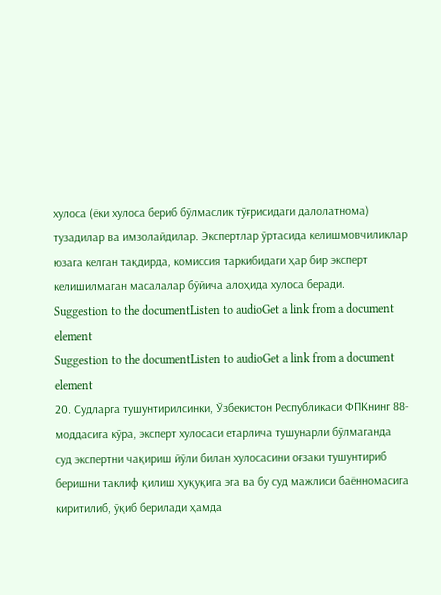хулоса (ёки хулоса бериб бўлмаслик тўғрисидаги далолатнома) тузадилар ва имзолайдилар. Экспертлар ўртасида келишмовчиликлар юзага келган тақдирда, комиссия таркибидаги ҳар бир эксперт келишилмаган масалалар бўйича алоҳида хулоса беради.
Suggestion to the documentListen to audioGet a link from a document element
Suggestion to the documentListen to audioGet a link from a document element
20. Судларга тушунтирилсинки, Ўзбекистон Республикаси ФПКнинг 88-моддасига кўра, эксперт хулосаси етарлича тушунарли бўлмаганда суд экспертни чақириш йўли билан хулосасини оғзаки тушунтириб беришни таклиф қилиш ҳуқуқига эга ва бу суд мажлиси баённомасига киритилиб, ўқиб берилади ҳамда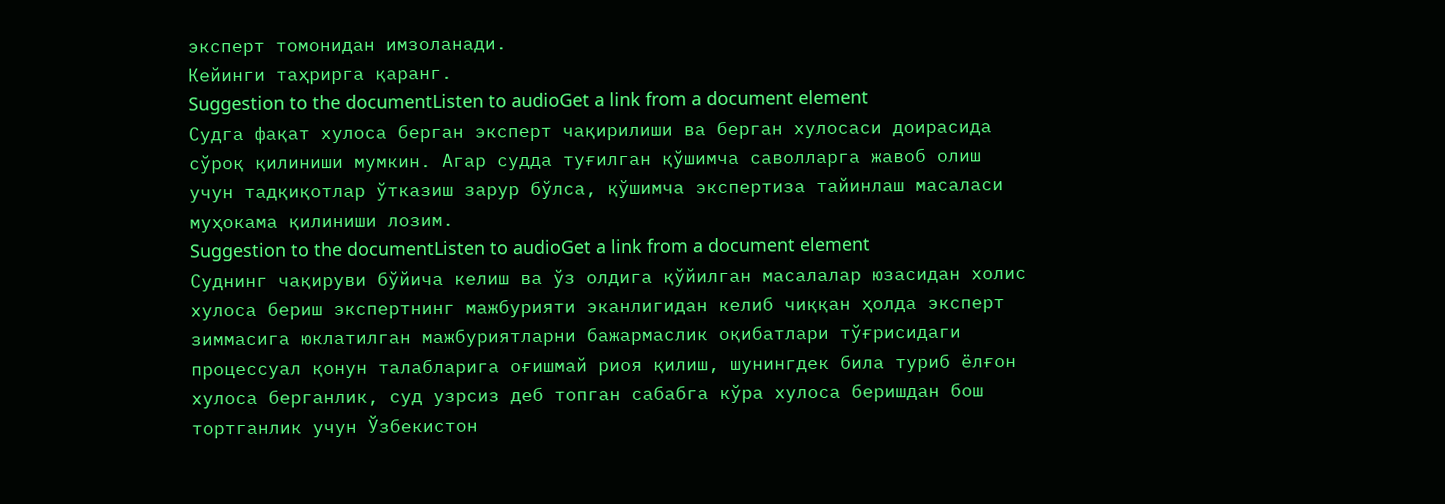эксперт томонидан имзоланади.
Кейинги таҳрирга қаранг.
Suggestion to the documentListen to audioGet a link from a document element
Судга фақат хулоса берган эксперт чақирилиши ва берган хулосаси доирасида сўроқ қилиниши мумкин. Агар судда туғилган қўшимча саволларга жавоб олиш учун тадқиқотлар ўтказиш зарур бўлса, қўшимча экспертиза тайинлаш масаласи муҳокама қилиниши лозим.
Suggestion to the documentListen to audioGet a link from a document element
Суднинг чақируви бўйича келиш ва ўз олдига қўйилган масалалар юзасидан холис хулоса бериш экспертнинг мажбурияти эканлигидан келиб чиққан ҳолда эксперт зиммасига юклатилган мажбуриятларни бажармаслик оқибатлари тўғрисидаги процессуал қонун талабларига оғишмай риоя қилиш, шунингдек била туриб ёлғон хулоса берганлик, суд узрсиз деб топган сабабга кўра хулоса беришдан бош тортганлик учун Ўзбекистон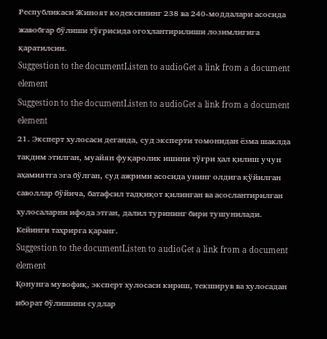Республикаси Жиноят кодексининг 238 ва 240-моддалари асосида жавобгар бўлиши тўғрисида огоҳлантирилиши лозимлигига қаратилсин.
Suggestion to the documentListen to audioGet a link from a document element
Suggestion to the documentListen to audioGet a link from a document element
21. Эксперт хулосаси деганда, суд эксперти томонидан ёзма шаклда тақдим этилган, муайян фуқаролик ишини тўғри ҳал қилиш учун аҳамиятга эга бўлган, суд ажрими асосида унинг олдига қўйилган саволлар бўйича, батафсил тадқиқот қилинган ва асослантирилган хулосаларни ифода этган, далил турининг бири тушунилади.
Кейинги таҳрирга қаранг.
Suggestion to the documentListen to audioGet a link from a document element
Қонунга мувофиқ, эксперт хулосаси кириш, текширув ва хулосадан иборат бўлишини судлар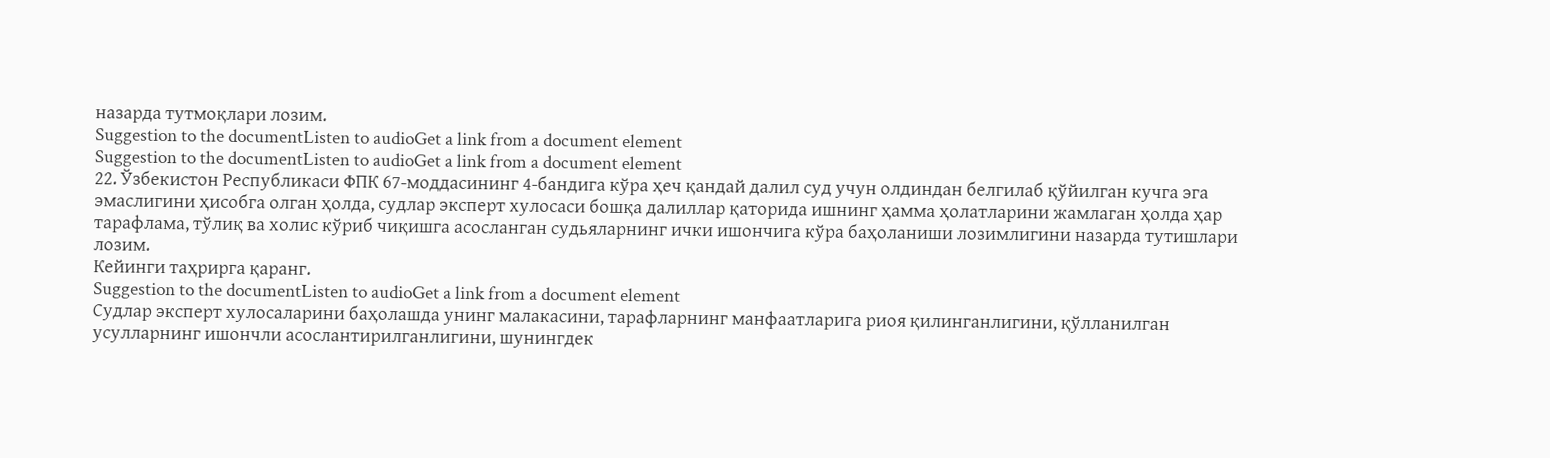назарда тутмоқлари лозим.
Suggestion to the documentListen to audioGet a link from a document element
Suggestion to the documentListen to audioGet a link from a document element
22. Ўзбекистон Республикаси ФПК 67-моддасининг 4-бандига кўра ҳеч қандай далил суд учун олдиндан белгилаб қўйилган кучга эга эмаслигини ҳисобга олган ҳолда, судлар эксперт хулосаси бошқа далиллар қаторида ишнинг ҳамма ҳолатларини жамлаган ҳолда ҳар тарафлама, тўлиқ ва холис кўриб чиқишга асосланган судьяларнинг ички ишончига кўра баҳоланиши лозимлигини назарда тутишлари лозим.
Кейинги таҳрирга қаранг.
Suggestion to the documentListen to audioGet a link from a document element
Судлар эксперт хулосаларини баҳолашда унинг малакасини, тарафларнинг манфаатларига риоя қилинганлигини, қўлланилган усулларнинг ишончли асослантирилганлигини, шунингдек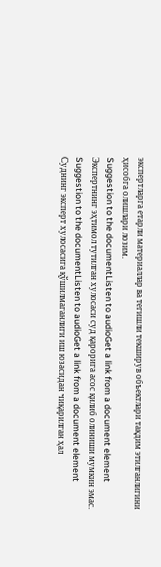экспертларга етарли материаллар ва тегишли текширув объектлари тақдим этилганлигини ҳисобга олишлари лозим.
Suggestion to the documentListen to audioGet a link from a document element
Экспертнинг эҳтимол тутилган хулосаси суд қарорига асос қилиб олиниши мумкин эмас.
Suggestion to the documentListen to audioGet a link from a document element
Суднинг эксперт хулосасига қўшилмаганлиги иш юзасидан чиқарилган ҳал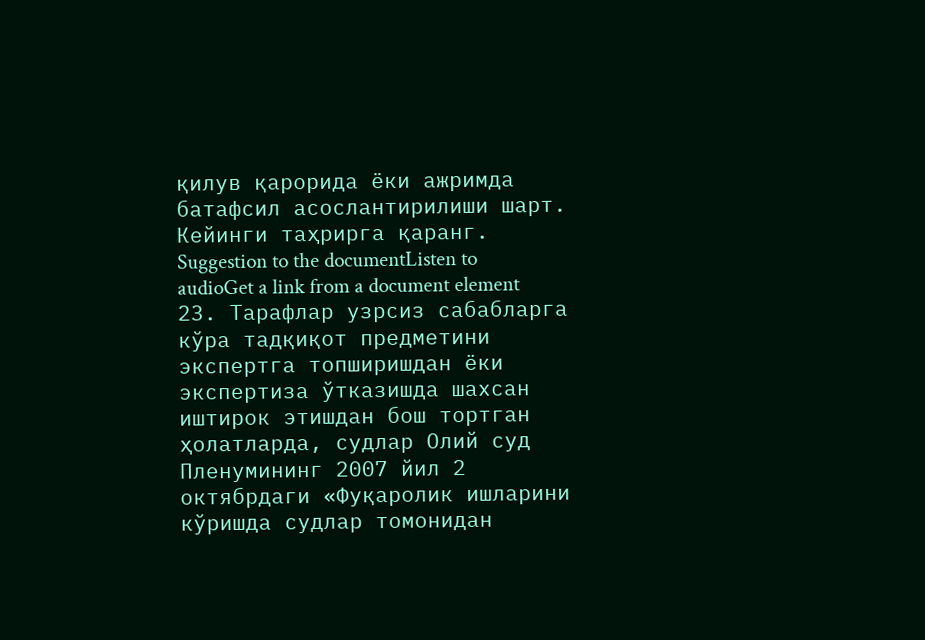қилув қарорида ёки ажримда батафсил асослантирилиши шарт.
Кейинги таҳрирга қаранг.
Suggestion to the documentListen to audioGet a link from a document element
23. Тарафлар узрсиз сабабларга кўра тадқиқот предметини экспертга топширишдан ёки экспертиза ўтказишда шахсан иштирок этишдан бош тортган ҳолатларда, судлар Олий суд Пленумининг 2007 йил 2 октябрдаги «Фуқаролик ишларини кўришда судлар томонидан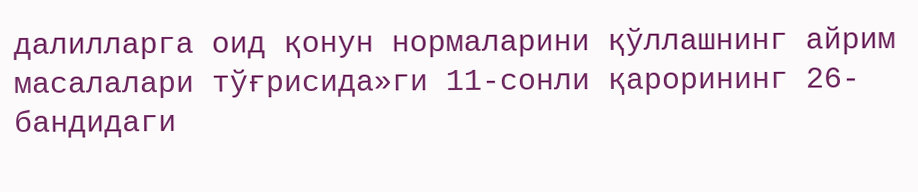далилларга оид қонун нормаларини қўллашнинг айрим масалалари тўғрисида»ги 11-сонли қарорининг 26-бандидаги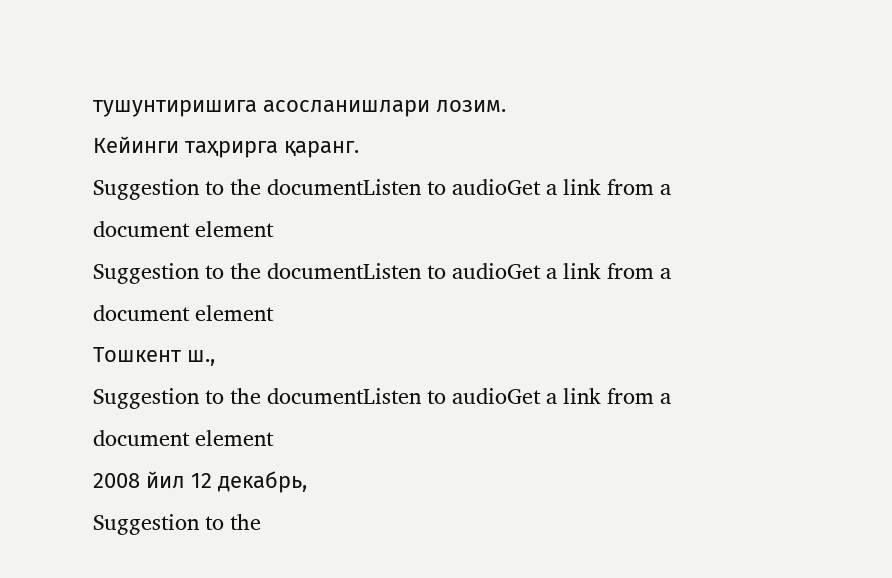тушунтиришига асосланишлари лозим.
Кейинги таҳрирга қаранг.
Suggestion to the documentListen to audioGet a link from a document element
Suggestion to the documentListen to audioGet a link from a document element
Тошкент ш.,
Suggestion to the documentListen to audioGet a link from a document element
2008 йил 12 декабрь,
Suggestion to the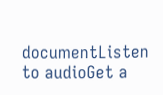documentListen to audioGet a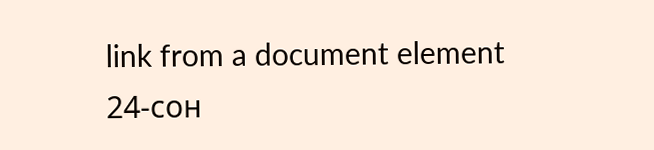link from a document element
24-сон